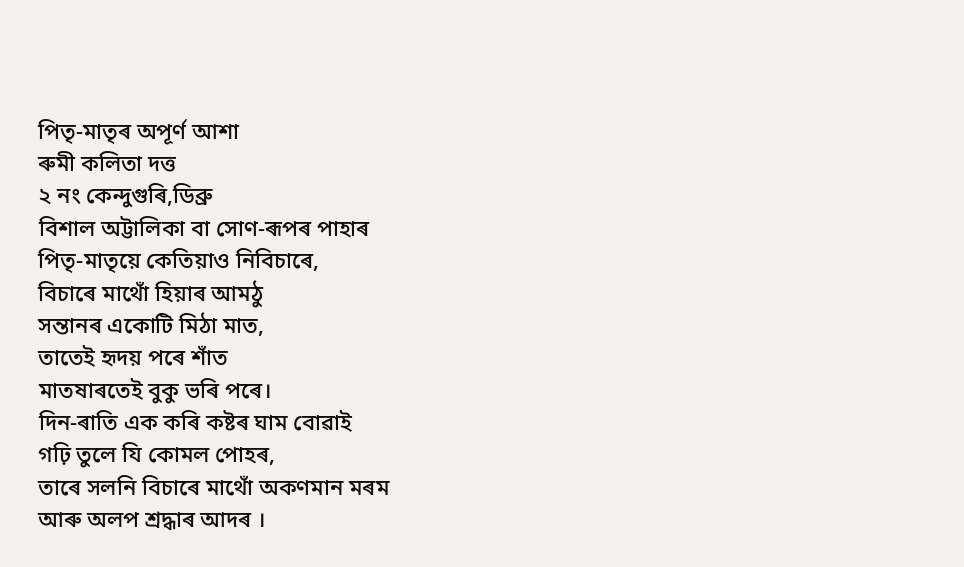পিতৃ-মাতৃৰ অপূৰ্ণ আশা
ৰুমী কলিতা দত্ত
২ নং কেন্দুগুৰি,ডিব্ৰু
বিশাল অট্টালিকা বা সোণ-ৰূপৰ পাহাৰ
পিতৃ-মাতৃয়ে কেতিয়াও নিবিচাৰে,
বিচাৰে মাথোঁ হিয়াৰ আমঠু
সন্তানৰ একোটি মিঠা মাত,
তাতেই হৃদয় পৰে শাঁত
মাতষাৰতেই বুকু ভৰি পৰে।
দিন-ৰাতি এক কৰি কষ্টৰ ঘাম বোৱাই
গঢ়ি তুলে যি কোমল পোহৰ,
তাৰে সলনি বিচাৰে মাথোঁ অকণমান মৰম
আৰু অলপ শ্ৰদ্ধাৰ আদৰ ।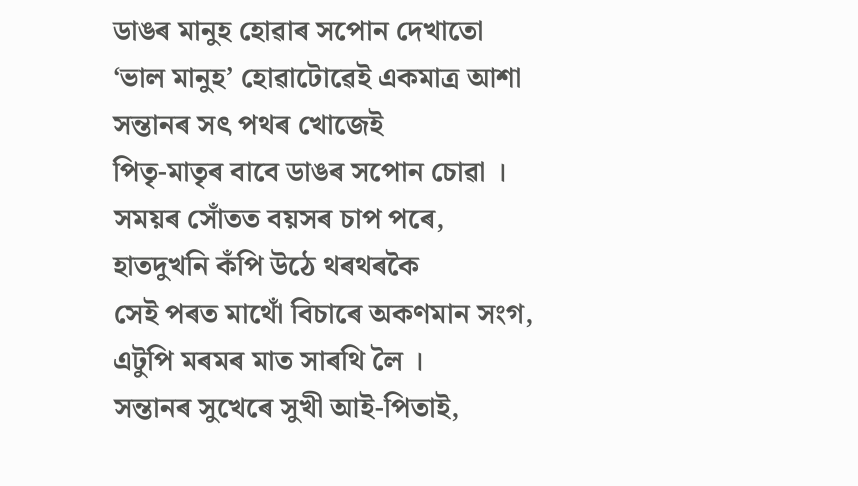ডাঙৰ মানুহ হোৱাৰ সপোন দেখাতো
‘ভাল মানুহ’ হোৱাটোৱেই একমাত্ৰ আশা
সন্তানৰ সৎ পথৰ খোজেই
পিতৃ-মাতৃৰ বাবে ডাঙৰ সপোন চোৱা ।
সময়ৰ সোঁতত বয়সৰ চাপ পৰে,
হাতদুখনি কঁপি উঠে থৰথৰকৈ
সেই পৰত মাথোঁ বিচাৰে অকণমান সংগ,
এটুপি মৰমৰ মাত সাৰথি লৈ ।
সন্তানৰ সুখেৰে সুখী আই-পিতাই,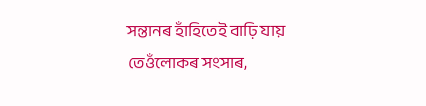সন্তানৰ হাঁহিতেই বাঢ়ি যায়
তেওঁলোকৰ সংসাৰ,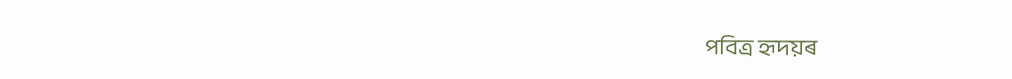পবিত্ৰ হৃদয়ৰ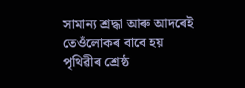সামান্য শ্রদ্ধা আৰু আদৰেই
তেওঁলোকৰ বাবে হয়
পৃথিৱীৰ শ্ৰেষ্ঠ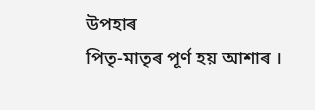উপহাৰ
পিতৃ-মাতৃৰ পূৰ্ণ হয় আশাৰ ।